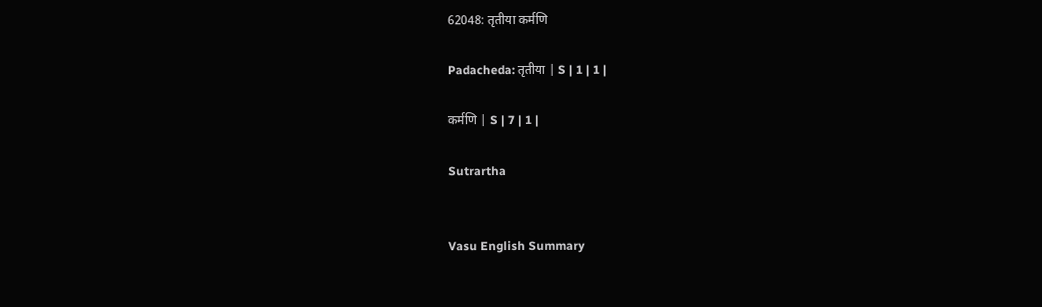62048: तृतीया कर्मणि

Padacheda: तृतीया | S | 1 | 1 |

कर्मणि | S | 7 | 1 |

Sutrartha


Vasu English Summary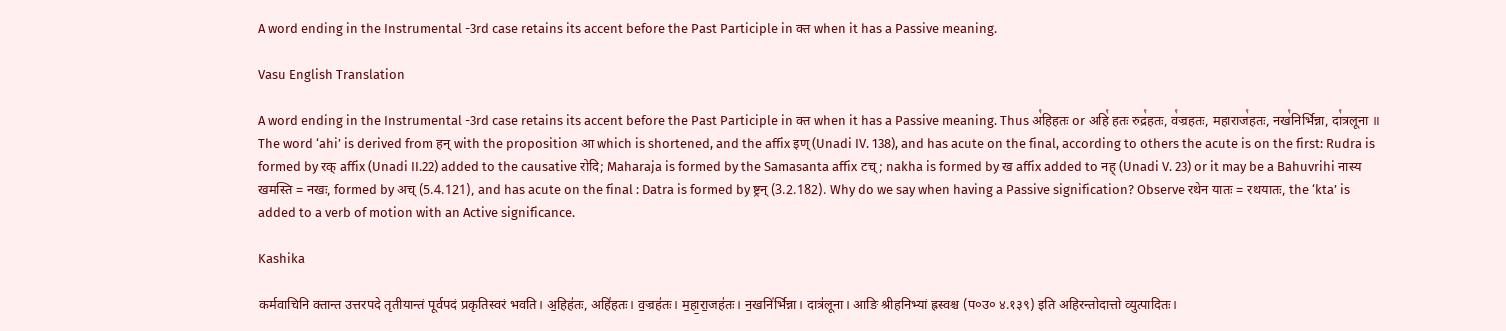A word ending in the Instrumental -3rd case retains its accent before the Past Participle in क्त when it has a Passive meaning.

Vasu English Translation

A word ending in the Instrumental -3rd case retains its accent before the Past Participle in क्त when it has a Passive meaning. Thus अ꣡हिहतः or अहि꣡ हतः रुद्र꣡हतः, व꣡ज्रहतः, महाराज꣡हतः, नख꣡निर्भिन्ना, दा꣡त्रलूना ॥ The word ‘ahi’ is derived from हन् with the proposition आ which is shortened, and the affix इण् (Unadi IV. 138), and has acute on the final, according to others the acute is on the first: Rudra is formed by रक् affix (Unadi II.22) added to the causative रोदि; Maharaja is formed by the Samasanta affix टच्; nakha is formed by ख affix added to नह् (Unadi V. 23) or it may be a Bahuvrihi नास्य खमस्ति = नखः, formed by अच् (5.4.121), and has acute on the final : Datra is formed by ष्ट्रन् (3.2.182). Why do we say when having a Passive signification? Observe रथेन यातः = रथयातः, the ‘kta’ is added to a verb of motion with an Active significance.

Kashika

कर्मवाचिनि क्तान्त उत्तरपदे तृतीयान्तं पूर्वपदं प्रकृतिस्वरं भवति। अ॒हिह॑तः, अहि॑हतः। व॒ज्रह॑तः। म॒हा॒रा॒जह॑तः। न॒खनि॑र्भिन्ना। दात्र॑लूना। आङि श्रीहनिभ्यां ह्रस्वश्च (प०उ० ४.१३९) इति अहिरन्तोदात्तो व्युत्पादितः।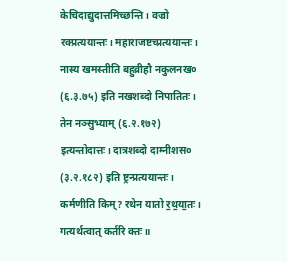केचिदाद्युदात्तमिच्छन्ति। वज्रो रक्प्रत्ययान्तः। महाराजष्टच्प्रत्ययान्तः। नास्य खमस्तीति बहुव्रीहौ नकुलनख० (६.३.७५) इति नखशब्दो निपातितः। तेन नञ्सुभ्याम् (६.२.१७२) इत्यन्तोदात्तः। दात्रशब्दो दाम्नीशस० (३.२.१८२) इति ष्ट्रन्प्रत्ययान्तः। कर्मणीति किम्? रथेन यातो र॒थ॒या॒तः। गत्यर्थत्वात् कर्तरि क्तः॥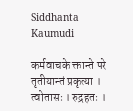Siddhanta Kaumudi

कर्मवाचके क्तान्ते परे तृतीयान्तं प्रकृत्या । त्वोतासः । रुद्रहतः ।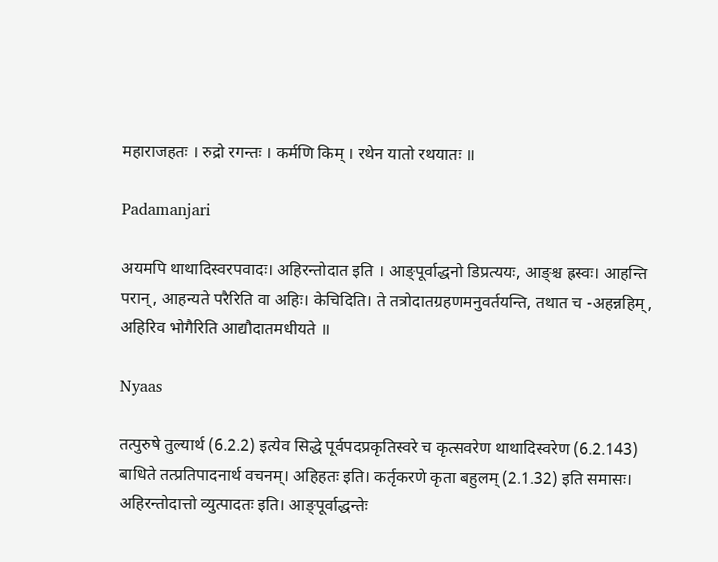महाराजहतः । रुद्रो रगन्तः । कर्मणि किम् । रथेन यातो रथयातः ॥

Padamanjari

अयमपि थाथादिस्वरपवादः। अहिरन्तोदात इति । आङ्पूर्वाद्धनो डिप्रत्ययः, आङ्श्च ह्रस्वः। आहन्ति परान्, आहन्यते परैरिति वा अहिः। केचिदिति। ते तत्रोदातग्रहणमनुवर्तयन्ति, तथात च -अहन्नहिम्, अहिरिव भोगैरिति आद्यौदातमधीयते ॥

Nyaas

तत्पुरुषे तुल्यार्थ (6.2.2) इत्येव सिद्धे पूर्वपदप्रकृतिस्वरे च कृत्सवरेण थाथादिस्वरेण (6.2.143) बाधिते तत्प्रतिपादनार्थ वचनम्। अहिहतः इति। कर्तृकरणे कृता बहुलम् (2.1.32) इति समासः। अहिरन्तोदात्तो व्युत्पादतः इति। आङ्पूर्वाद्धन्तेः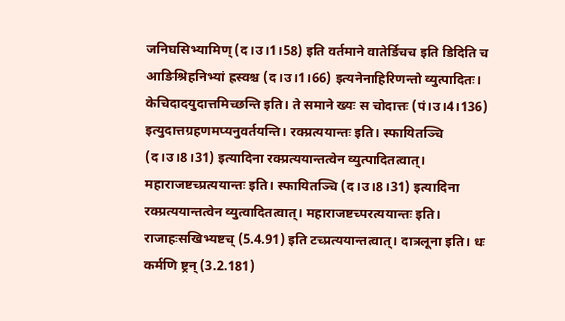जनिघसिभ्यामिण् (द।उ।1।58) इति वर्तमाने वातेर्डिचच इति डिदिति च आङिश्रिहनिभ्यां ह्रस्वश्च (द।उ।1।66) इत्यनेनाहिरिणन्तो व्युत्पादितः। केचिदादयुदात्तमिच्छन्ति इति। ते समाने ख्यः स चोदात्तः (पं।उ।4।136) इत्युदात्तग्रहणमप्यनुवर्तयन्ति। रक्प्रत्ययान्तः इति। स्फायितञ्चि (द।उ।8।31) इत्यादिना रक्प्रत्ययान्तत्वेन व्युत्पादितत्वात्। महाराजष्टच्प्रत्ययान्तः इति। स्फायितञ्चि (द।उ।8।31) इत्यादिना रक्प्रत्ययान्तत्वेन व्युत्वादितत्वात्। महाराजष्टच्परत्ययान्तः इति। राजाहःसखिभ्यष्टच् (5.4.91) इति टच्प्रत्ययान्तत्वात्। दात्रलूना इति। धः कर्मणि ष्ट्रन् (3.2.181)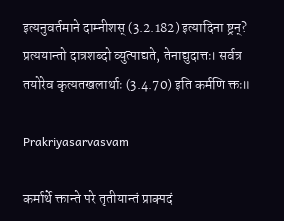इत्यनुवर्तमाने दाम्नीशस् (3.2.182) इत्यादिना ष्ट्रन्? प्रत्ययान्तो दात्रशब्दो व्युत्पाद्यते, तेनाद्युदात्तः। सर्वत्र तयोरेव कृत्यतखलार्थाः (3.4.70) इति कर्मणि क्तः॥

Prakriyasarvasvam

कर्मार्थे क्तान्ते परे तृतीयान्तं प्राक्पदं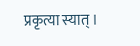प्रकृत्या स्यात् ।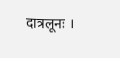दात्रलूनः ।